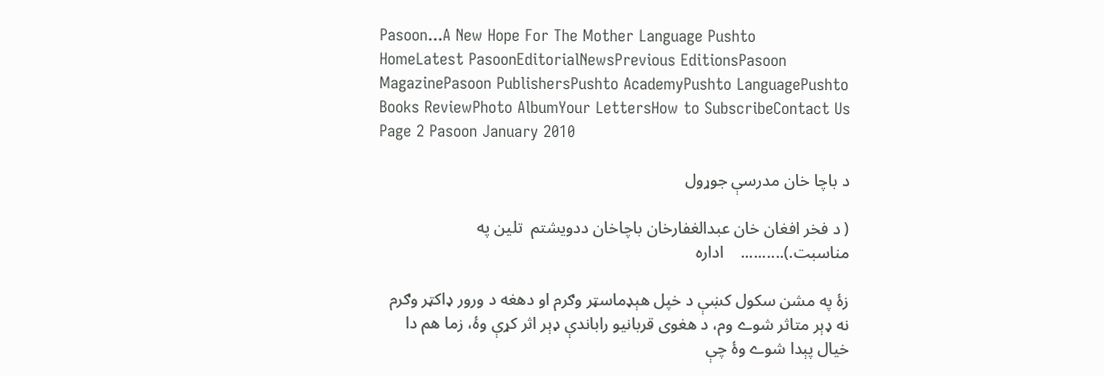Pasoon...A New Hope For The Mother Language Pushto
HomeLatest PasoonEditorialNewsPrevious EditionsPasoon MagazinePasoon PublishersPushto AcademyPushto LanguagePushto Books ReviewPhoto AlbumYour LettersHow to SubscribeContact Us
Page 2 Pasoon January 2010

د باچا خان مدرسې جوړول

( د فخر افغان خان عبدالغفارخان باچاخان ددويشتم  تلين په مناسبت.)..........    اداره

زۀ په مشن سکول کښې د خپل هېډماسټر وګرم او دهغه د ورور ډاکټر وګرم نه ډېر متاثر شوے وم، د هغوى قربانيو راباندې ډېر اثر کړې وۀ، زما هم دا خيال پېدا شوے وۀ چې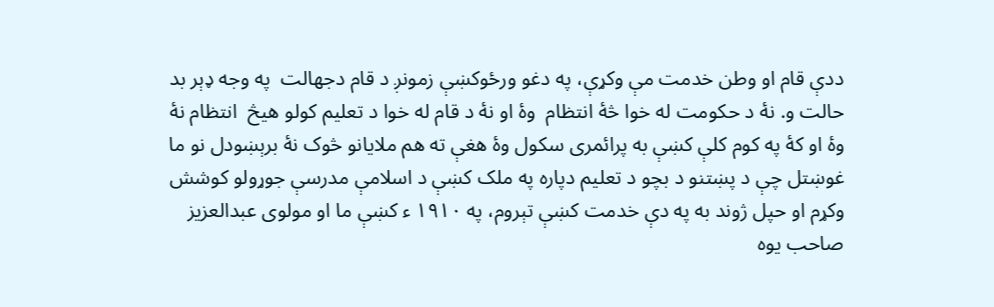ددې قام او وطن خدمت مې وکړې، په دغو ورځوکښې زمونږ د قام دجهالت  په وجه ډېر بد حالت و. نۀ د حکومت له خوا څۀ انتظام  وۀ او نۀ د قام له خوا د تعليم کولو هيڅ  انتظام نۀ وۀ او کۀ په کوم کلې کښې به پرائمرى سکول وۀ هغې ته هم ملايانو څوک نۀ برېښودل نو ما غوښتل چې د پښتنو د بچو د تعليم دپاره په ملک کښې د اسلامې مدرسې جوړولو کوشش وکړم او حپل ژوند به په دې خدمت کښې تېروم، په ١٩١٠ ء کښې ما او مولوى عبدالعزيز صاحب يوه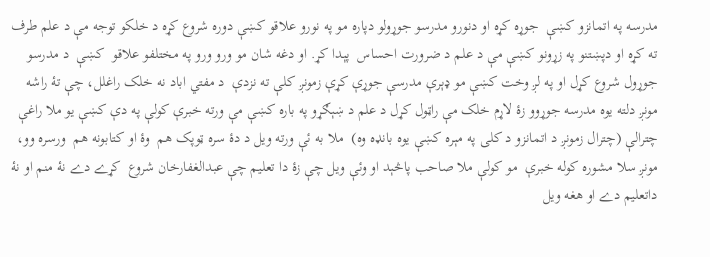مدرسه په اتمانزو کښې  جوړه کړه او دنورو مدرسو جوړولو دپاره مو په نورو علاقو کښې دوره شروع کړه د خلکو توجه مې د علم طرف ته کړه او دپښتنو په زړونو کښې مې د علم د ضرورت احساس  پېدا کړ. او دغه شان مو ورو ورو په مختلفو علاقو  کښې  د مدرسو جوړول شروع کړل او په لږ وخت کښې مو ډېرې مدرسې جوړې کړې زمونږ کلې ته نزدې  د مفتي اباد نه خلک راغلل، چې تۀ راشه مونږ دلته يوه مدرسه جوړوو زۀ لاړم خلک مې راټول کړل د علم د ښېګړو په باره کښې مې ورته خبرې کولې په دې کښې يو ملا راغې چترالې (چترال زمونږ د اتمانزو د کلى په مېره کښې يوه بانډه وه)  ملا به ئې ورته ويل د دۀ سره ټوپک هم  وۀ او کتابونه هم  ورسره وو، مونږ سلا مشوره کوله خبرې  مو کولې ملا صاحب پاڅېد او وئې ويل چې زۀ دا تعليم چې عبدالغفارخان شروع  کړے دے نۀ منم او نۀ داتعليم دے او هغه ويل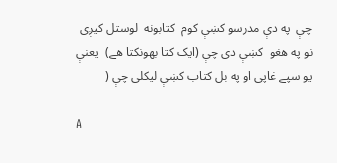چې  په دې مدرسو کښې کوم  کتابونه  لوستل کيږى  نو په هغو  کښې دى چې (ايک کتا بهونکتا هے)  يعنې يو سپے غاپى او په بل کتاب کښې ليکلى چې (

A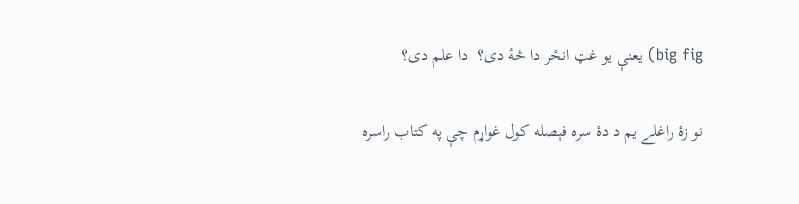big fig) يعنې يو غټ انځر دا څۀ دى؟  دا علم دى؟

نو زۀ راغلے يم د دۀ سره فېصله کول غواړم چې په کتاب راسره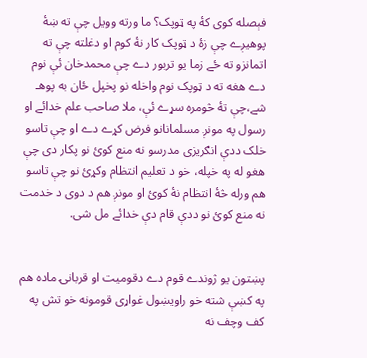فېصله کوى کۀ په ټوپک؟ ما ورته وويل چې ته ښۀ پوهيږے چې زۀ د ټوپک کار نۀ کوم او دغلته چې ته اتمانزو ته ځے زما يو تربور دے چې محمدخان ئې نوم دے هغه ته د ټوپک نوم واخله نو پخپل ځان به پوهـ شے،چې تۀ څومره سړے ئې، ملا صاحب علم خدائے او رسول په مونږ مسلمانانو فرض کړے دے او چې تاسو خلک ددې انګريزى مدرسو نه منع کوئ نو پکار دى چې هغو له په خپله، خو د تعليم انتظام وکړئ نو چې تاسو هم ورله څۀ انتظام نۀ کوئ او مونږ هم د دوى د خدمت نه منع کوئ نو ددې قام دې خدائے مل شى.


پښتون يو ژوندے قوم دے دقوميت او قربانۍ ماده هم په کښې شته خو راويښول غواړى قومونه خو تش په کف وچف نه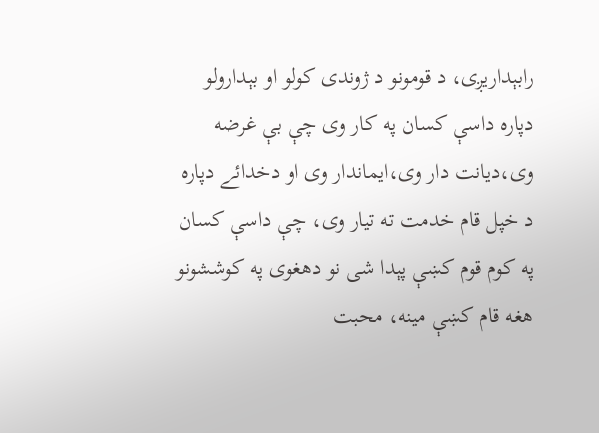رابېداريږى، د قومونو د ژوندى کولو او بېدارولو دپاره داسې کسان په کار وى چې بې غرضه وى،ديانت دار وى،ايماندار وى او دخدائے دپاره د خپل قام خدمت ته تيار وى، چې داسې کسان په کوم قوم کښې پېدا شى نو دهغوى په کوششونو هغه قام کښې مينه، محبت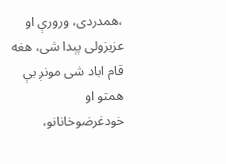،همدردى، ورورې او عزيزولى پېدا شى، هغه قام اباد شى مونږ بې همتو او خودغرضوخانانو،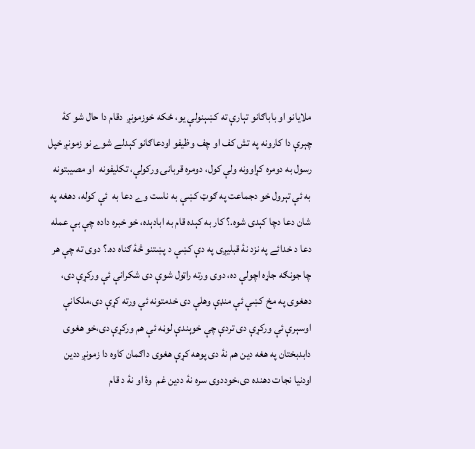ملايانو او باباګانو تېارې ته کښېنولې يو، ځکه خوزمونږ  دقام دا حال شو کۀ چېرې دا کارونه په تش کف او چف وظيفو اودعاګانو کېدلے شوے نو زمونږ خپل رسول به دومره کړاوونه ولې کول، دومره قربانۍ ورکولې، تکليفونه  او مصيبتونه به ئې تېرول خو دجماعت په ګوټ کښې به ناست وے دعا به  ئې کوله، دهغه په شان دعا دچا کېدى شوه.؟ کار به کېده قام به ابادېده، خو خبره داده چې بې عمله دعا د خدائے په نزد نۀ قبليږى په دې کښې د پښتنو څۀ ګناه ده.؟ دوى ته چې هر چا جونګه جاړه اچولې ده، دوى ورته راټول شوې دى شکرانې ئې ورکړې دى، دهغوى په مخ کښې ئې منډې وهلې دى خدمتونه ئې ورته کړې دى،ملکانې اوسېرې ئې ورکړې دى تردې چې خوېندې لوڼه ئې هم ورکړې دى،خو هغوى دابدبختان په هغه دين هم نۀ دى پوهه کړې هغوى داګمان کاوه دا زمونږ ددين اودنيا نجات دهنده دى،خوددوى سره نۀ ددين غم  وۀ او نۀ د قام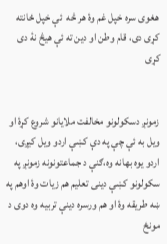هغوى سره خپل غم وۀ هر څه  ئې خپل ځانته کړى دى، قام وطن او دين ته ئې هيڅ نۀ دى کړى


زمونږ دسکولونو مخالفت ملايانو شروع کړۀ او ويل به ئې چې په دې کښې اردو ويل کيږى، اردو يوه بهانه وه،ګنې د جماعتونونه زمونږ په سکولونو کښې دينى تعليم هم زيات وۀ اوهم په ښه طريقه وۀ او هم ورسره دينې تربيه وه دوى د مونځ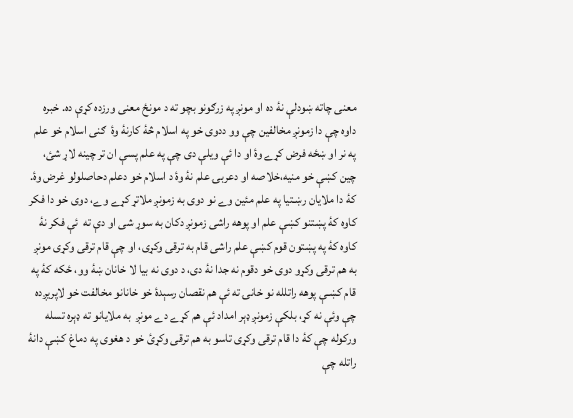معنى چاته ښودلې نۀ ده او مونږ په زرګونو بچو ته د مونځ معنى ورزده کړې ده. خبره داوه چې دا زمونږ مخالفين چې وو ددوى خو په اسلام څۀ کارنۀ وۀ  ګنى اسلام خو علم په نر او ښځه فرض کړے وۀ او دا ئې ويلې دى چې په علم پسې ان تر چينه لاړ شئ، چين کښې خو منيه،خلاصه او دعربۍ علم نۀ وۀ د اسلام خو دعلم دحاصلولو غرض وۀ. کۀ دا ملايان رښـتيا په علم مئين وے نو دوى به زمونږ ملاتړ کړے وے، دوى خو دا فکر کاوه کۀ پښتنو کښې علم او پوهه راشى زمونږ دکان به سوړ شى او دې ته  ئې فکر نۀ کاوه کۀ په پښتون قوم کښې علم راشى قام به ترقى وکړى، او چې قام ترقى وکړى مونږ به هم ترقى وکړو دوى خو دقوم نه جدا نۀ دى، د دوى نه بيا لا خانان ښۀ وو، ځکه کۀ په قام کښـې پوهه راتلله نو خانۍ ته ئې هم نقصان رسېدۀ خو خانانو مخالفت خو لاپريږده چې وئې نه کړ، بلکې زمونږ ډېر امداد ئې هم کړے دے مونږ  به ملايانو ته ډېره تسله ورکوله چې کۀ دا قام ترقى وکړى تاسو به هم ترقى وکړئ خو د هغوى په دماغ کښې دانۀ راتله چې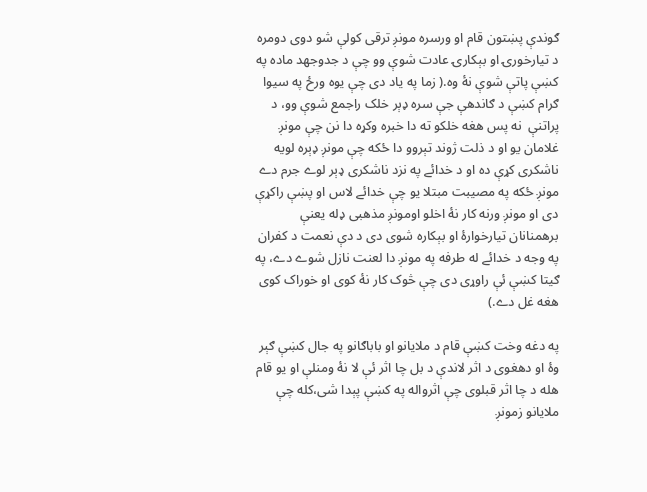ګوندې پښتون قام او ورسره مونږ ترقى کولې شو دوى دومره د تيارخورۍ او بېکارۍ عادت شوې وو چې د جدوجهد ماده په کښې پاتې شوې نۀ وه.( زما په ياد دى چې يوه ورځ په سيوا ګرام کښې د ګاندهې جې سره ډېر خلک راجمع شوې وو، د پراتنې  نه پس هغه خلکو ته دا خبره وکړه دا نن چې مونږ غلامان يو او د ذلت ژوند تېروو دا ځکه چې مونږ ډېره لويه ناشکرى کړې ده او د خدائے په نزد ناشکرى ډېر لوے جرم دے مونږ ځکه په مصيبت مبتلا يو چې خدائے لاس او پښې راکړې دى او مونږ ورنه کار نۀ اخلو اومونږ مذهبى ډله يعنې برهمنانان تيارخوارۀ او بېکاره شوى دى د دې نعمت د کفران په وجه د خدائے له طرفه په مونږ دا لعنت نازل شوے دے، په ګيتا کښې ئې راوړى دى چې څوک کار نۀ کوى او خوراک کوى هغه غل دے.)

په دغه وخت کښې قام د ملايانو او باباګانو په جال کښې ګېر وۀ او دهغوى د اثر لاندې د بل چا اثر ئې لا نۀ ومنلې او يو قام هله د چا اثر قبلوى چې اثرواله په کښې پېدا شى،کله چې ملايانو زمونږ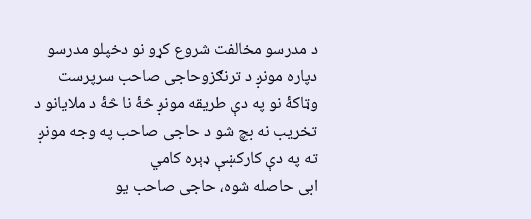د مدرسو مخالفت شروع کړو نو دخپلو مدرسو دپاره مونږ د ترنګزوحاجى صاحب سرپرست وټاکۀ نو په دې طريقه مونږ څۀ نا څۀ د ملايانو د تخريب نه بچ شو د حاجى صاحب په وجه مونږ ته په دې کارکښې ډېره کامي
ابى حاصله شوه، حاجى صاحب يو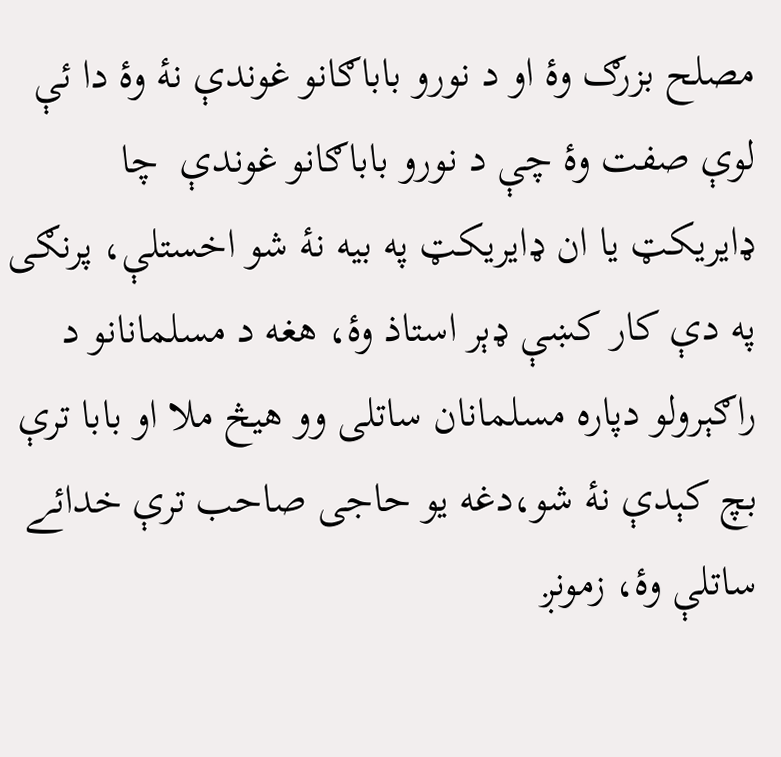مصلح بزرګ وۀ او د نورو باباګانو غوندې نۀ وۀ دا ئې لوې صفت وۀ چې د نورو باباګانو غوندې  چا ډايريکټ يا ان ډايريکټ په بيه نۀ شو اخستلې، پرنګى په دې کار کښې ډېر استاذ وۀ، هغه د مسلمانانو د راګېرولو دپاره مسلمانان ساتلى وو هيڅ ملا او بابا ترې بچ کېدې نۀ شو،دغه يو حاجى صاحب ترې خدائے ساتلې وۀ، زمونږ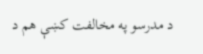د مدرسو په مخالفت کښې هم د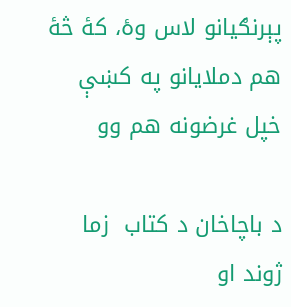پېرنګيانو لاس وۀ، کۀ څۀ هم دملايانو په کښې خپل غرضونه هم وو

د باچاخان د کتاب  زما ژوند او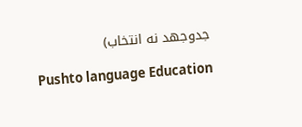جدوجهد نه انتخاب)

Pushto language Education